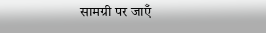सामग्री पर जाएँ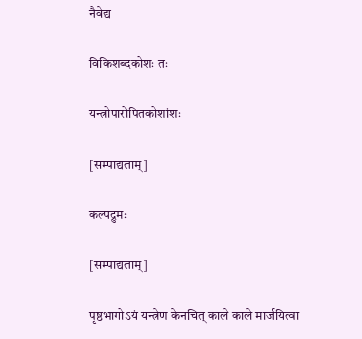नैवेद्य

विकिशब्दकोशः तः

यन्त्रोपारोपितकोशांशः

[सम्पाद्यताम्]

कल्पद्रुमः

[सम्पाद्यताम्]

पृष्ठभागोऽयं यन्त्रेण केनचित् काले काले मार्जयित्वा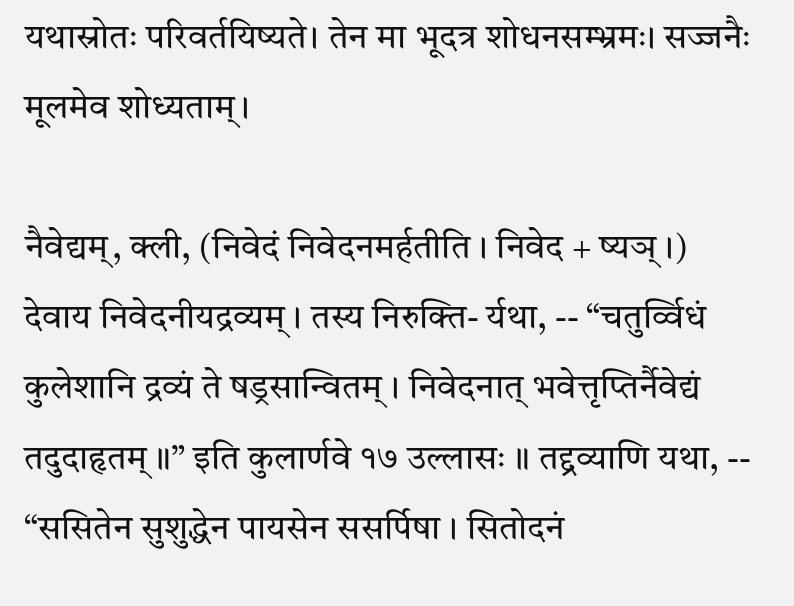यथास्रोतः परिवर्तयिष्यते। तेन मा भूदत्र शोधनसम्भ्रमः। सज्जनैः मूलमेव शोध्यताम्।

नैवेद्यम्, क्ली, (निवेदं निवेदनमर्हतीति । निवेद + ष्यञ् ।) देवाय निवेदनीयद्रव्यम् । तस्य निरुक्ति- र्यथा, -- “चतुर्व्विधं कुलेशानि द्रव्यं ते षड्रसान्वितम् । निवेदनात् भवेत्तृप्तिर्नैवेद्यं तदुदाहृतम् ॥” इति कुलार्णवे १७ उल्लासः ॥ तद्द्रव्याणि यथा, -- “ससितेन सुशुद्धेन पायसेन ससर्पिषा । सितोदनं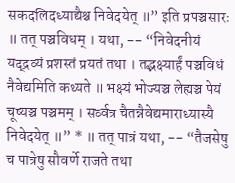सकदलिदध्याद्यैश्च निवेदयेत् ॥” इति प्रपञ्चसारः ॥ तत् पञ्चविधम् । यथा, -- “निवेदनीयं यद्द्रव्यं प्रशस्तं प्रयतं तथा । तद्भक्ष्यार्हं पञ्चविधं नैवेद्यमिति कथ्यते ॥ भक्ष्यं भोज्यञ्च लेह्यञ्च पेयं चूष्यञ्च पञ्चमम् । सर्व्वत्र चैतन्नैवेद्यमाराध्यास्यै निवेदयेत् ॥” * ॥ तत् पात्रं यथा, -- “तैजसेषु च पात्रेषु सौवर्णे राजते तथा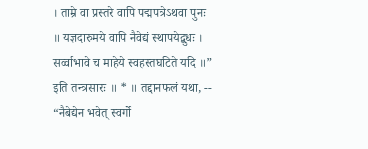। ताम्रे वा प्रस्तरे वापि पद्मपत्रेऽथवा पुनः ॥ यज्ञदारुमये वापि नैवेद्यं स्थापयेद्बुधः । सर्व्वाभावे च माहेये स्वहस्तघटिते यदि ॥” इति तन्त्रसारः ॥ * ॥ तद्दानफलं यथा, -- “नैबेद्येन भवेत् स्वर्गो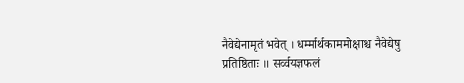नैवेद्येनामृतं भवेत् । धर्म्मार्थकाममोक्षाश्च नैवेद्येषु प्रतिष्ठिताः ॥ सर्व्वयज्ञफलं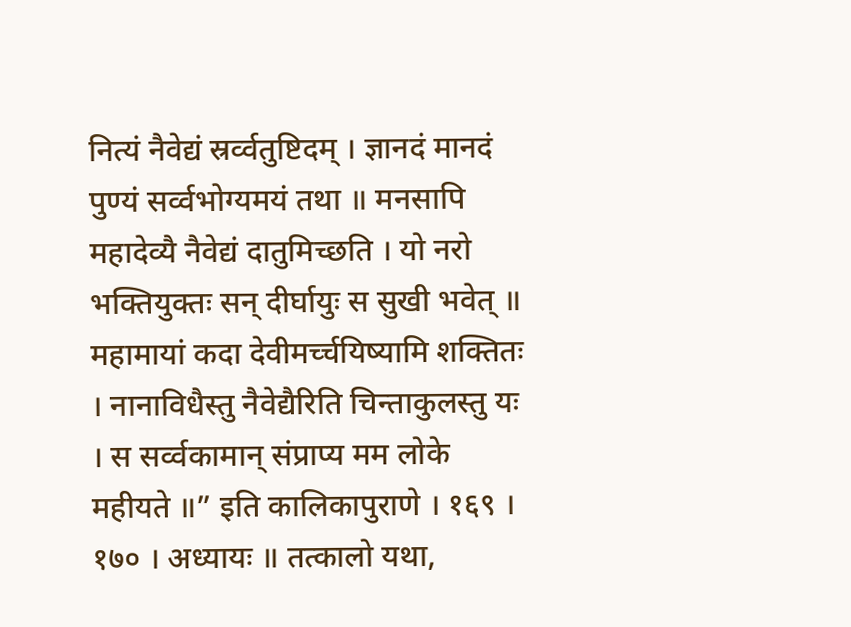नित्यं नैवेद्यं स्रर्व्वतुष्टिदम् । ज्ञानदं मानदं पुण्यं सर्व्वभोग्यमयं तथा ॥ मनसापि महादेव्यै नैवेद्यं दातुमिच्छति । यो नरो भक्तियुक्तः सन् दीर्घायुः स सुखी भवेत् ॥ महामायां कदा देवीमर्च्चयिष्यामि शक्तितः । नानाविधैस्तु नैवेद्यैरिति चिन्ताकुलस्तु यः । स सर्व्वकामान् संप्राप्य मम लोके महीयते ॥” इति कालिकापुराणे । १६९ । १७० । अध्यायः ॥ तत्कालो यथा,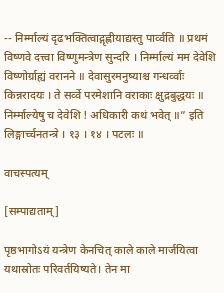-- निर्म्माल्यं दृढभक्तित्वाद्गृह्णीयाद्यस्तु पार्व्वति ॥ प्रथमं विष्णवे दत्त्वा विष्णुमन्त्रेण सुन्दरि । निर्म्माल्यं मम देवेशि विष्णोर्ग्राह्यं वरानने ॥ देवासुरमनुष्याश्च गन्धर्व्वाः किन्नरादयः । ते सर्व्वे परमेशानि वराकाः क्षुद्रबुद्धयः ॥ निर्म्माल्येषु च देवेशि ! अधिकारी कथं भवेत् ॥” इति लिङ्गार्च्चनतन्त्रे । १३ । १४ । पटलः ॥

वाचस्पत्यम्

[सम्पाद्यताम्]

पृष्ठभागोऽयं यन्त्रेण केनचित् काले काले मार्जयित्वा यथास्रोतः परिवर्तयिष्यते। तेन मा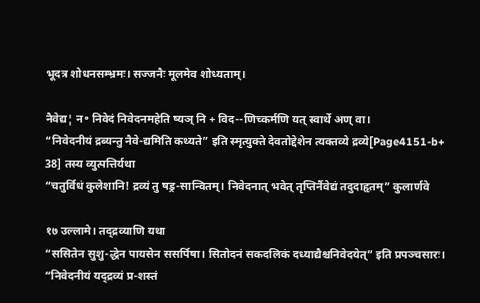भूदत्र शोधनसम्भ्रमः। सज्जनैः मूलमेव शोध्यताम्।

नैवेद्य¦ न॰ निवेदं निवेदनमहेति ष्यञ् नि + विद--णिच्कर्मणि यत् स्वार्थे अण् वा।
“निवेदनीयं द्रब्यन्तु नैवे-द्यमिति कथ्यते” इति स्मृत्युक्ते देवतोद्देशेन त्यक्तव्ये द्रव्ये[Page4151-b+ 38] तस्य व्युत्पत्तिर्यथा
“चतुर्विधं कुलेशानि! द्रव्यं तु षड्र-सान्वितम्। निवेदनात् भवेत् तृप्तिर्नैवेद्यं तदुदाहृतम्” कुलार्णवे

१७ उल्लामे। तद्द्रव्याणि यथा
“ससितेन सुशु-द्धेन पायसेन ससर्पिषा। सितोदनं सकदलिकं दध्याद्यैश्चनिवेदयेत्” इति प्रपञ्चसारः।
“निवेदनीयं यद्द्रव्यं प्र-शस्तं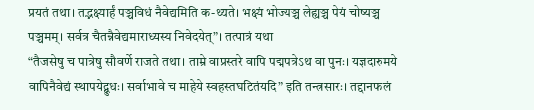प्रयतं तथा। तद्भक्ष्यार्हं पञ्चविधं नैवेद्यमिति क-थ्यते। भक्ष्यं भोज्यञ्च लेह्यञ्च पेयं चोष्यञ्च पञ्चमम्। सर्वत्र चैतन्नैवेद्यमाराध्यस्य निवेदयेत्”। तत्पात्रं यथा
“तैजसेषु च पात्रेषु सौवर्णे राजते तथा। ताम्रे वाप्रस्तरे वापि पद्मपत्रेऽथ वा पुनः। यज्ञदारुमये वापिनैवेद्यं स्थापयेद्बुधः। सर्वाभावे च माहेये स्वहस्तघटितंयदि” इति तन्त्रसारः। तद्दानफलं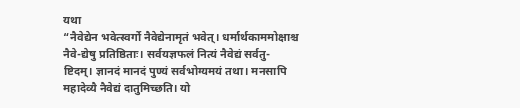यथा
“नैवेद्येन भवेत्स्वर्गो नैवेद्येनामृतं भवेत्। धर्मार्थकाममोक्षाश्च नैवे-द्येषु प्रतिष्ठिताः। सर्वयज्ञफलं नित्यं नैवेद्यं सर्वतु-ष्टिदम्। ज्ञानदं मानदं पुण्यं सर्वभोग्यमयं तथा। मनसापि महादेव्यै नैवेद्यं दातुमिच्छति। यो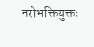नरोभक्तियुक्तः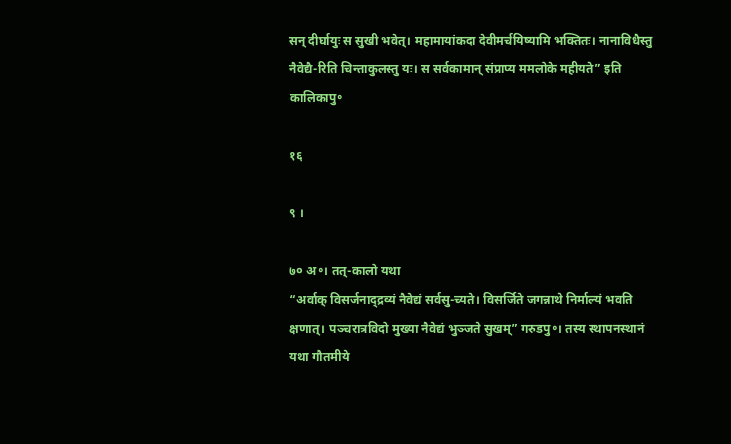सन् दीर्घायुः स सुखी भवेत्। महामायांकदा देवीमर्चयिष्यामि भक्तितः। नानाविधैस्तु नैवेद्यै-रिति चिन्ताकुलस्तु यः। स सर्वकामान् संप्राप्य ममलोके महीयते” इति कालिकापु॰

१६

९ ।

७० अ॰। तत्-कालो यथा
“अर्वाक् विसर्जनाद्द्रव्यं नैवेद्यं सर्वसु-च्यते। विसर्जिते जगन्नाथे निर्माल्यं भवति क्षणात्। पञ्चरात्रविदो मुख्या नैवेद्यं भुञ्जते सुखम्” गरुडपु॰। तस्य स्थापनस्थानं यथा गौतमीये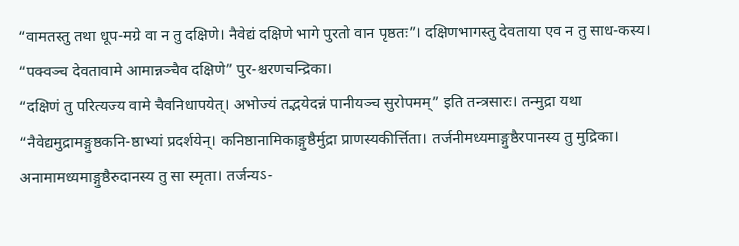“वामतस्तु तथा धूप-मग्रे वा न तु दक्षिणे। नैवेद्यं दक्षिणे भागे पुरतो वान पृष्ठतः”। दक्षिणभागस्तु देवताया एव न तु साध-कस्य।
“पक्वञ्च देवतावामे आमान्नञ्चैव दक्षिणे” पुर-श्चरणचन्द्रिका।
“दक्षिणं तु परित्यज्य वामे चैवनिधापयेत्। अभोज्यं तद्भयेदन्नं पानीयञ्च सुरोपमम्” इति तन्त्रसारः। तन्मुद्रा यथा
“नैवेद्यमुद्रामङ्गुष्ठकनि-ष्ठाभ्यां प्रदर्शयेन्। कनिष्ठानामिकाङ्गुष्ठैर्मुद्रा प्राणस्यकीर्त्तिता। तर्जनीमध्यमाङ्गुष्ठैरपानस्य तु मुद्रिका। अनामामध्यमाङ्गुष्ठैरुदानस्य तु सा स्मृता। तर्जन्यऽ-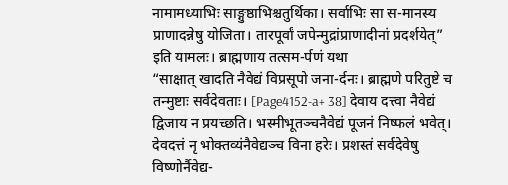नामामध्याभिः साङ्गुष्ठाभिश्चतुर्थिका। सर्वाभिः सा स-मानस्य प्राणादन्नेषु योजिता। तारपूर्वां जपेन्मुद्रांप्राणादीनां प्रदर्शयेत्” इति यामलः। ब्राह्मणाय तत्सम-र्पणं यथा
“साक्षात् खादति नैवेद्यं विप्रसूपो जना-र्दनः। ब्राह्मणे परितुष्टे च तन्मुष्टाः सर्वदेवताः। [Page4152-a+ 38] देवाय दत्त्वा नैवेद्यं द्विजाय न प्रयच्छति। भस्मीभूतञ्चनैवेद्यं पूजनं निष्फलं भवेत्। देवदत्तं नृ भोक्तव्यंनैवेद्यञ्च विना हरेः। प्रशस्तं सर्वदेवेषु विष्णोर्नैवेद्य-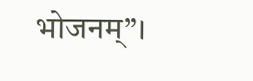भोजनम्”।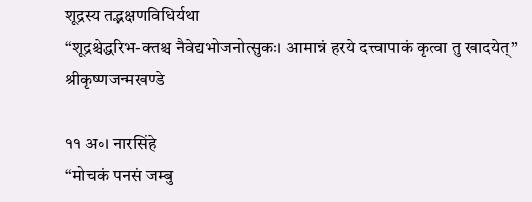शूद्रस्य तद्भक्षणविधिर्यथा
“शूद्रश्चेद्धरिभ-क्तश्च नैवेद्यभोजनोत्सुकः। आमान्नं हरये दत्त्वापाकं कृत्वा तु खादयेत्” श्रीकृष्णजन्मखण्डे

११ अ॰। नारसिंहे
“मोचकं पनसं जम्बु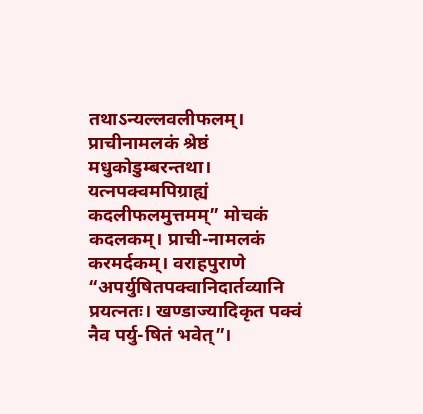तथाऽन्यल्लवलीफलम्। प्राचीनामलकं श्रेष्ठं मधुकोडुम्बरन्तथा। यत्नपक्वमपिग्राह्यं कदलीफलमुत्तमम्” मोचकं कदलकम्। प्राची-नामलकं करमर्दकम्। वराहपुराणे
“अपर्युषितपक्वानिदार्तव्यानि प्रयत्नतः। खण्डाज्यादिकृत पक्वं नैव पर्यु-षितं भवेत्”।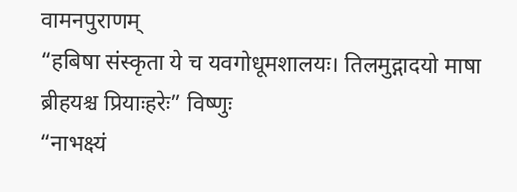वामनपुराणम्
“हबिषा संस्कृता ये च यवगोधूमशालयः। तिलमुद्गादयो माषा ब्रीहयश्च प्रियाःहरेः” विष्णुः
“नाभक्ष्यं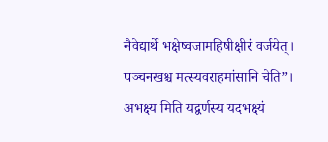नैवेद्यार्थे भक्षेष्वजामहिषीक्षीरं वर्जयेत्। पञ्चनखश्च मत्स्यवराहमांसानि चेति”। अभक्ष्य मिति यद्वर्णस्य यदभक्ष्यं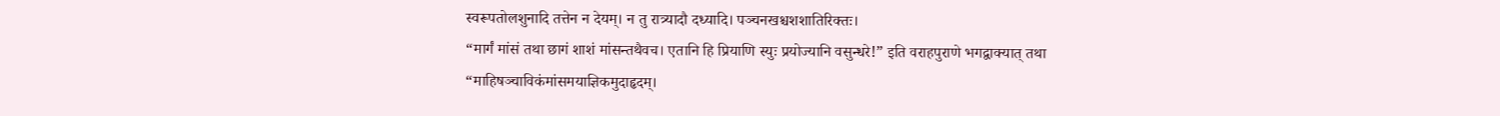स्वरूपतोलशुनादि तत्तेन न देयम्। न तु रात्र्यादौ दध्यादि। पञ्चनखश्चशशातिरिक्तः।
“मार्गं मांसं तथा छागं शाशं मांसन्तथैवच। एतानि हि प्रियाणि स्युः प्रयोज्यानि वसुन्धरे!” इति वराहपुराणे भगद्वाक्यात् तथा
“माहिषञ्चाविकंमांसमयाज्ञिकमुदाहृदम्।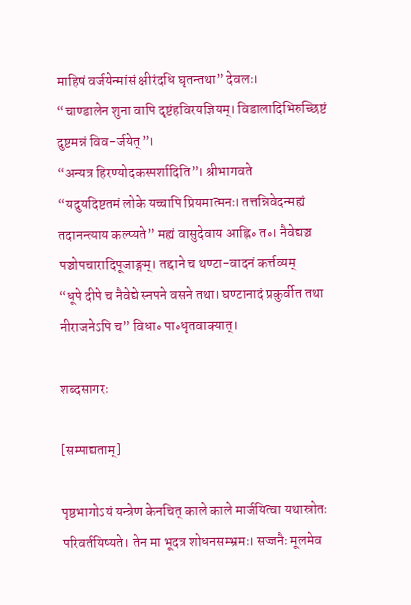माहिषं वर्जयेन्मांसं क्षीरंदधि घृतन्तथा” देवलः।
“चाण्डालेन शुना वापि दृष्टंहविरयज्ञियम्। विडालादिभिरुच्छिष्टं दुष्टमन्नं विव-र्जयेत्”।
“अन्यत्र हिरण्योदकस्पर्शादिति”। श्रीभागवते
“यदुयदिष्टतमं लोके यच्चापि प्रियमात्मनः। तत्तन्निवेदन्मह्यं तदानन्त्याय कल्प्यते” मह्यं वासुदेवाय आह्नि॰ त॰। नैवेद्यञ्च पञ्चोपचारादिपूजाङ्गम्। तद्दाने च थण्टा-वादनं कर्त्तव्यम्
“धूपे दीपे च नैवेद्ये स्नपने वसने तथा। घण्टानादं प्रकुर्वीत तथा नीराजनेऽपि च” विधा॰ पा॰धृतवाक्यात्।

शब्दसागरः

[सम्पाद्यताम्]

पृष्ठभागोऽयं यन्त्रेण केनचित् काले काले मार्जयित्वा यथास्रोतः परिवर्तयिष्यते। तेन मा भूदत्र शोधनसम्भ्रमः। सज्जनैः मूलमेव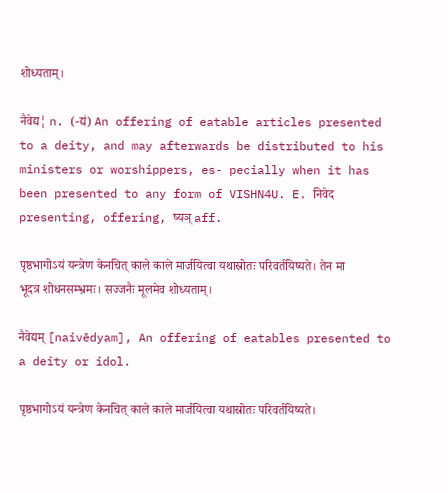शोध्यताम्।

नैवेद्य¦ n. (-द्यं) An offering of eatable articles presented to a deity, and may afterwards be distributed to his ministers or worshippers, es- pecially when it has been presented to any form of VISHN4U. E. निवेद presenting, offering, ष्यञ् aff.

पृष्ठभागोऽयं यन्त्रेण केनचित् काले काले मार्जयित्वा यथास्रोतः परिवर्तयिष्यते। तेन मा भूदत्र शोधनसम्भ्रमः। सज्जनैः मूलमेव शोध्यताम्।

नैवेद्यम् [naivēdyam], An offering of eatables presented to a deity or idol.

पृष्ठभागोऽयं यन्त्रेण केनचित् काले काले मार्जयित्वा यथास्रोतः परिवर्तयिष्यते।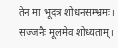तेन मा भूदत्र शोधनसम्भ्रमः। सज्जनैः मूलमेव शोध्यताम्।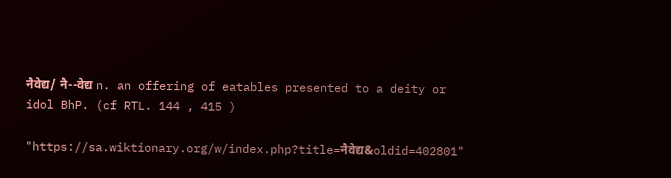नैवेद्य/ नै--वेद्य n. an offering of eatables presented to a deity or idol BhP. (cf RTL. 144 , 415 )

"https://sa.wiktionary.org/w/index.php?title=नैवेद्य&oldid=402801"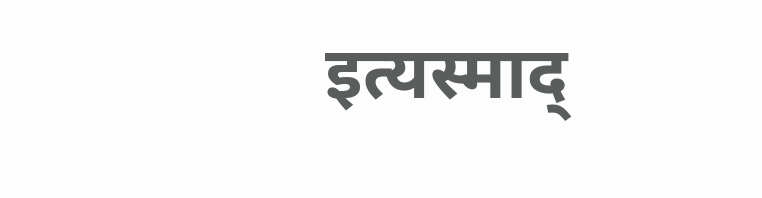इत्यस्माद्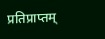प्रतिप्राप्तम्